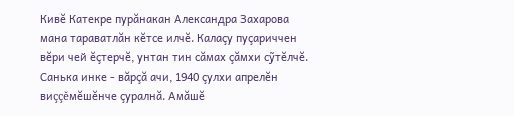Кивĕ Катекре пурăнакан Александра Захарова мана тараватлăн кĕтсе илчĕ. Калаçу пуçариччен вĕри чей ĕçтерчĕ, унтан тин сăмах çăмхи сỹтĕлчĕ.
Санька инке - вăрçă ачи, 1940 çулхи апрелĕн виççĕмĕшĕнче çуралнă. Амăшĕ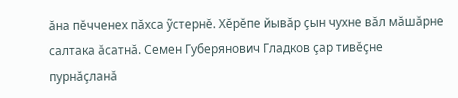ăна пĕчченех пăхса ỹстернĕ. Хĕрĕпе йывăр çын чухне вăл мăшăрне салтака ăсатнă. Семен Губерянович Гладков çар тивĕçне пурнăçланă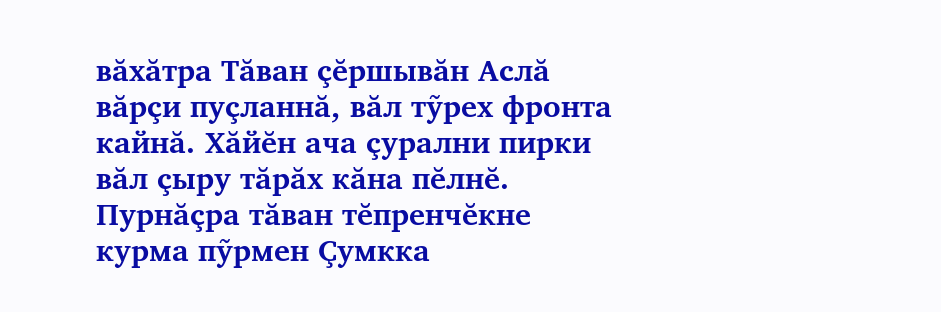вăхăтра Тăван çĕршывăн Аслă вăрçи пуçланнă, вăл тỹрех фронта кайнă. Хăйĕн ача çурални пирки вăл çыру тăрăх кăна пĕлнĕ. Пурнăçра тăван тĕпренчĕкне курма пỹрмен Çумкка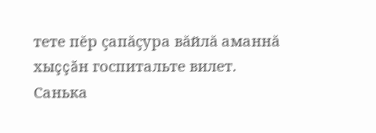тете пĕр çапăçура вăйлă аманнă хыççăн госпитальте вилет.
Санька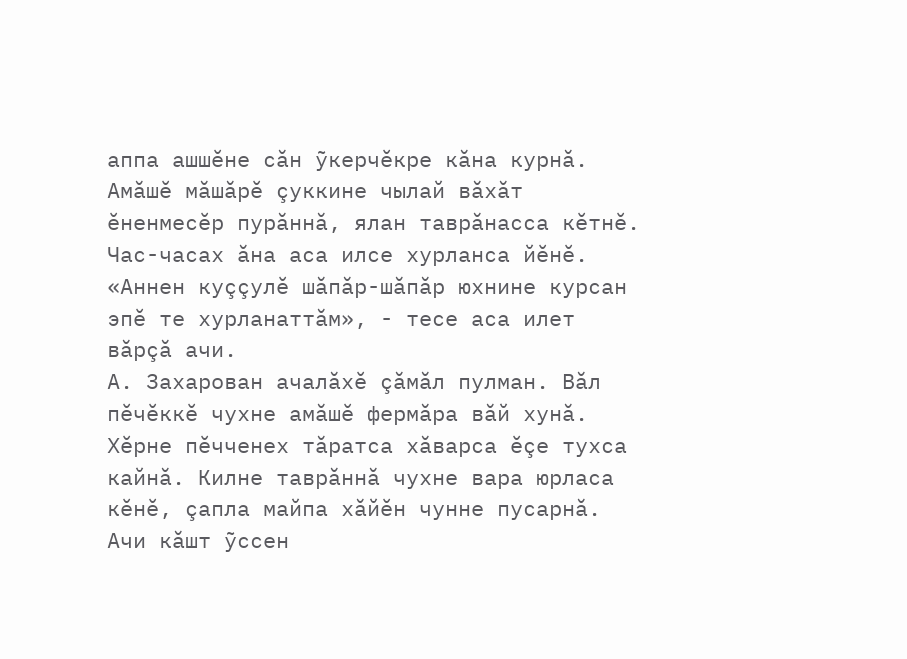аппа ашшĕне сăн ỹкерчĕкре кăна курнă. Амăшĕ мăшăрĕ çуккине чылай вăхăт ĕненмесĕр пурăннă, ялан таврăнасса кĕтнĕ. Час-часах ăна аса илсе хурланса йĕнĕ. «Аннен куççулĕ шăпăр-шăпăр юхнине курсан эпĕ те хурланаттăм», - тесе аса илет вăрçă ачи.
А. Захарован ачалăхĕ çăмăл пулман. Вăл пĕчĕккĕ чухне амăшĕ фермăра вăй хунă. Хĕрне пĕчченех тăратса хăварса ĕçе тухса кайнă. Килне таврăннă чухне вара юрласа кĕнĕ, çапла майпа хăйĕн чунне пусарнă. Ачи кăшт ỹссен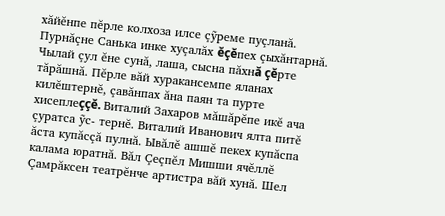хăйĕнпе пĕрле колхоза илсе çỹреме пуçланă.
Пурнăçне Санька инке хуçалăх ĕçĕпех çыхăнтарнă. Чылай çул ĕне сунă, лаша, сысна пăхнă çĕрте тăрăшнă. Пĕрле вăй хуракансемпе яланах килĕштернĕ, çавăнпах ăна паян та пурте хисеплеççĕ. Виталий Захаров мăшăрĕпе икĕ ача çуратса ỹс- тернĕ. Виталий Иванович ялта питĕ ăста купăсçă пулнă. Ывăлĕ ашшĕ пекех купăспа калама юратнă. Вăл Çеçпĕл Мишши ячĕллĕ Çамрăксен театрĕнче артистра вăй хунă. Шел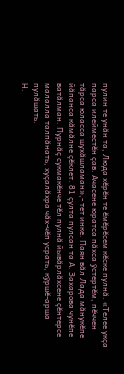пулин те унăн та, Люда хĕрĕн те ĕмĕрĕсем кĕске пулнă. «Телее укçа парса илейместĕн çав. Ачасене юратса пăхса ỹстертĕм, пĕччен тăрса юласса шухăшламан»,- тет инке. Паян вăл Лада мăнукĕпе йăпанса кăмăлне çĕклет. 81 çулта пулсан та А. Захарова чунĕпе ватăлман. Пурнăç сукмакĕнче тĕл пулнă йывăрлăхсене çĕнтерсе малалла талпăнать, хуçалăхра чăх-чĕп усрать, кỹршĕ-арша пулăшать.
Н.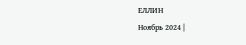ЕЛЛИН
Ноябрь 2024 |